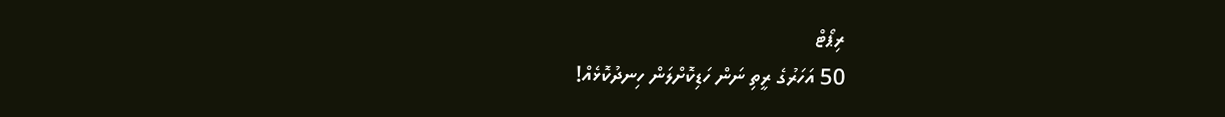ރިޕޯޓް
50 އަހަރުގެ ރީތި ނަން ހަޑިކޮށްލަން ހިނދުކޮޅެއް!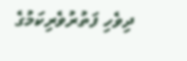ދިވެހި ފަތުރުވެރިކަމުގެ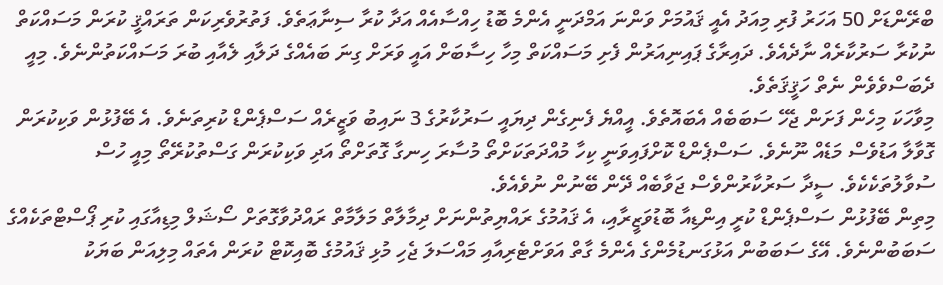ބްރޭންޑަށް 50 އަހަރު ފުރި މިއަދު އެއީ ޤައުމަށް ވަންނަ އަމްދަނީ އެންމެ ބޮޑު ހިއްސާއެއް އަދާ ކުރާ ސިނާޢަތެވެ. ފަތުރުވެރިކަން ތަރައްޤީ ކުރަން މަސައްކަތް ނުކުރާ ސަރުކާރެއް ނާދެއެވެ. ދައިރާގެ ޕައިނިއަރުން ފެށި މަސައްކަތް މިހާ ހިސާބަށް އައީ ވަރަށް ގިނަ ބައެއްގެ ދަލާއި ލެއާއި ބުރަ މަސައްކަތުންނެވެ. މިއީ ދެބަސްވެވެން ނެތް ހަޤީޤަތެވެ.
މިވާހަކަ މިހެން ފަށަން ޖެހޭ ސަބަބެއް އެބައޮތެވެ. އީއްޔެ ފެނިގެން ދިޔައީ ސަރުކާރުގެ 3 ނައިބު ވަޒީރެއް ސަސްޕެންޑް ކުރިތަނެވެ. އެ ބޭފުޅުން ވަކިކުރަން ގޮވާލާ އަޑުވެސް މަޑެއް ނޫނެވެ. ސަސްޕެންޑް ކޮށްފައިވަނީ ކިހާ މުއްދަތަކަށްތޯ މުސާރަ ހިނގާ ގޮތަށްތޯ އަދި ވަކިކުރަން ގަސްތުކުރޭތޯ މިއީ ހުސް ސުވާލުތަކެކެވެ. ސީދާ ސަރުކާރުންވެސް ޖަވާބެއް ދޭން ބޭނުން ނުވެއެވެ.
މިތިން ބޭފުޅުން ސަސްޕެންޑް ކުރީ އިންޑިއާ ބޮޑުވަޒީރާއި، އެ ޤައުމުގެ ރައްޔިތުންނަށް ދިމާލާތް މަލާމާތް ރައްދުވާގޮތަށް ސޯޝަލް މިޑިއާގައި ކުރި ޕޯސްޓްތަކެއްގެ ސަބަބުންނެވެ. އޭގެ ސަބަބުން އަޅުގަނޑުމެންގެ އެންމެ ގާތް އަވަށްޓެރިއާއި މައްސަލަ ޖެހި މުޅި ޤައުމުގެ ބޮއިކޮޓް ކުރަން އެތައް މިލިއަން ބަޔަކު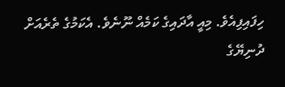ހިފައިފިއެވެ. މިއީ އާދައިގެ ކަމެއް ނޫނެވެ. އެކަމުގެ ތެރެއަށް ދުނިޔޭގެ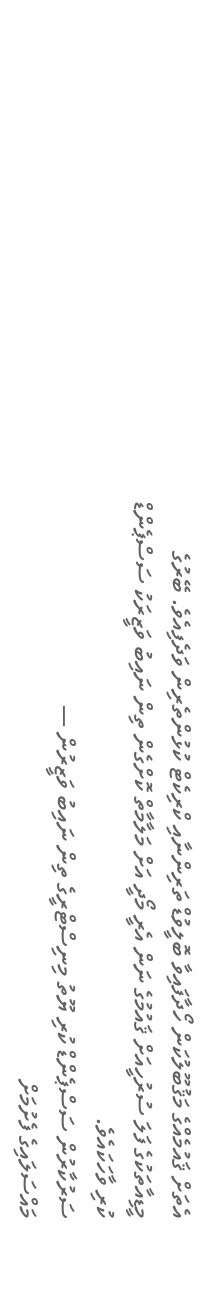އެތަށް ޤައުމެއްގެ މަޤުބޫލުކަން ހޯދާފައިވާ ބޮލީވުޑް ތަރިންނާއި ކްރިކެޓް ކުޅުންތެރިން ވަދެފިއެވެ. ބޭރުގެ މީޑިއާތަކުގެ ފަލަ ސުރުހީއަށް ޤައުމުގެ ނަން އެރީ މޯދީ އަށް މަލާމާތް ކޮށްގެން ތިން ނައިބު ވަޒީރަކު ސަސްޕެންޑް ކުރި ވާހަކައެވެ.
ސަރުކާރުން ސަސްޕެންޑް ކުރި ޔޫތު މިނިސްޓްރީގެ ތިން ނައިބު ވަޒީރުން —
މައްސަލައިގެ ފެށުމަށް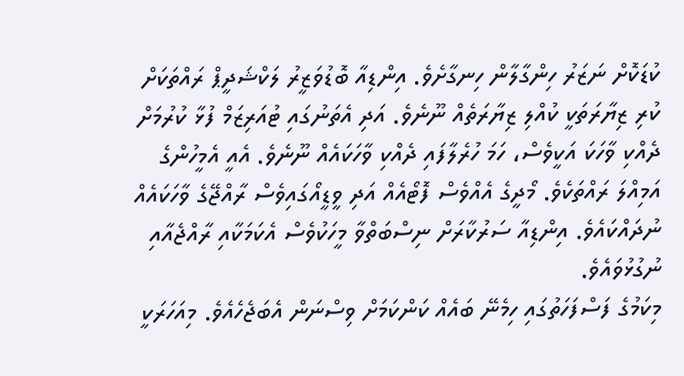ކުޑަކޮށް ނަޒަރު ހިންގާލާން ހިނގާށެވެ. އިންޑިއާ ބޮޑުވަޒީރު ލަކްޝަދީޕް ރައްތަކަށް ކުރި ޒިޔާރަތަކީ ކުއްލި ޒިޔާރަތެއް ނޫނެވެ. އަދި އެތަނުގައި ޓުއަރިޒަމް ފުޅާ ކުރުމަށް ދެއްކި ވާހަކަ އަކީވެސް، ހަމަ ހުރެލާފައި ދެއްކި ވާހަކައެއް ނޫނެވެ. އެއީ އެމީހުންގެ އަމިއްލަ ރައްތަކެވެ. މޯދީގެ އެއްވެސް ފޮޓޯއެއް އަދި ވީޑީއޯގައިވެސް ރާއްޖޭގެ ވާހަކައެއް ނުދައްކައެވެ. އިންޑިއާ ސަރުކާރަށް ނިސްބަތްވާ މީހަކުވެސް އެކަމަކާއި ރާއްޖެއާއި ނުގުޅުވައެވެ.
މިކަމުގެ ފަސްފަހަތުގައި ހިމެނޭ ބައެއް ކަންކަމަށް ވިސްނަން އެބަޖެހެއެވެ. މިއަހަރަކީ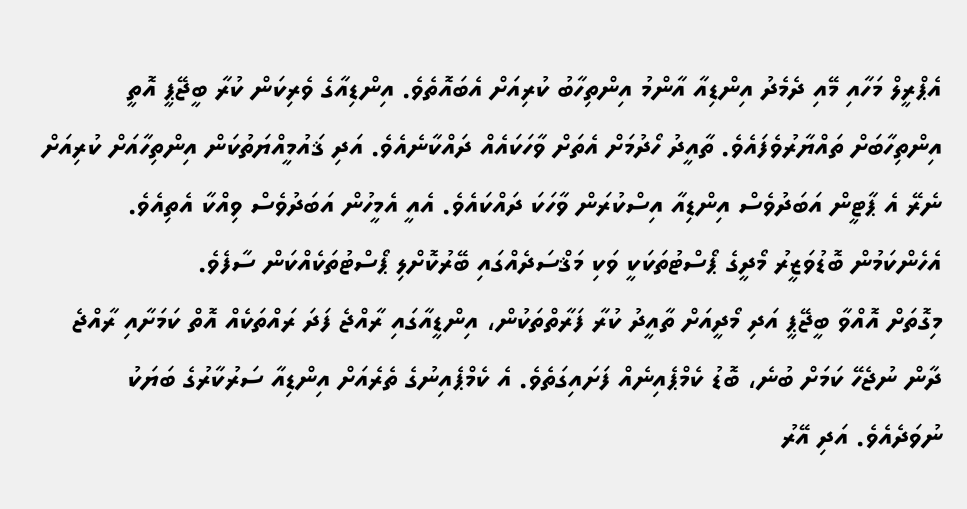އެޕްރީލް މަހާއި މޭއި ދެމެދު އިންޑިއާ އާންމު އިންތިހާބު ކުރިއަށް އެބައޮތެވެ. އިންޑިއާގެ ވެރިކަން ކުރާ ބީޖޭޕީ އޮތީ އިންތިހާބަށް ތައްޔާރުވެފައެވެ. ތާއީދު ހޯދުމަށް އެތަށް ވާހަކައެއް ދައްކާނެއެވެ. އަދި ޤައުމީއްޔަތުކަން އިންތިހާއަށް ކުރިއަށް ނެރޭ އެ ޕާޓީން އަބަދުވެސް އިންޑިއާ އިސްކުރަން ވާހަކަ ދައްކައެވެ. އެއީ އެމީހުން އަބަދުވެސް ވިއްކާ އެތިއެވެ. އެހެންކަމުން ބޮޑުވަޒީރު މޯދީގެ ޕޯސްޓުތަކަކީ ވަކި މަޤްސަދެއްގައި ބޭރުކޮށްލި ޕޯސްޓުތަކެއްކަން ސާފެވެ.
މިގޮތަށް އޮއްވާ ބީޖޭޕީ އަދި މޯދީއަށް ތާއީދު ކުރާ ފަރާތްތަކުން، އިންޑީއާގައި ރާއްޖެ ފަދަ ރައްތަކެއް އޮތް ކަމަށާއި ރާއްޖެ ދާން ނުޖެހޭ ކަމަށް ބުނެ، ބޮޑު ކެމްޕެއިނެއް ފަށައިގަތެވެ. އެ ކެމްޕެއިނުގެ ތެރެއަށް އިންޑިއާ ސަރުކާރުގެ ބަޔަކު ނުވަދެއެވެ. އަދި އޭރު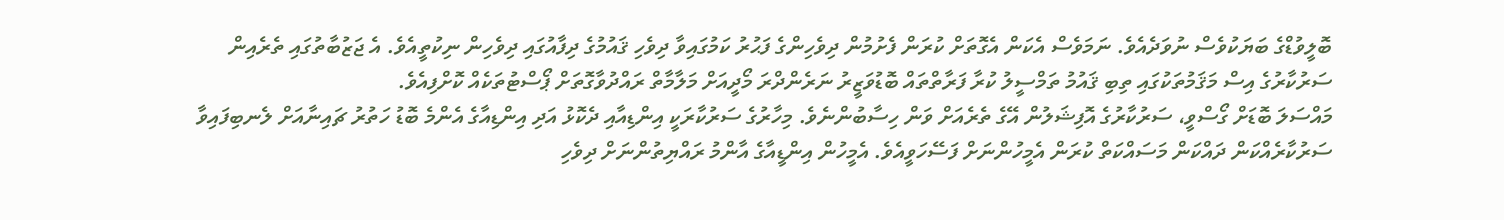ބޮލީވުޑްގެ ބަޔަކުވެސް ނުވަދެއެވެ. ނަމަވެސް އެކަން އެގޮތަށް ކުރަން ފެށުމުން ދިވެހިންގެ ފަޙުރު ކަމުގައިވާ ދިވެހި ޤައުމުގެ ދިފާއުގައި ދިވެހިން ނިކުތީއެވެ. އެ ޖަޒުބާތުގައި ތެރެއިން ސަރުކާރުގެ އިސް މަޤަމުތަކުގައި ތިބި ޤައުމު ތަމްސީލު ކުރާ ފަރާތްތައް ބޮޑުވަޒީރު ނަރެންދްރަ މޯދީއަށް މަލާމާތް ރައްދުވާގޮތަށް ޕޯސްޓުތަކެއް ކޮށްފިއެވެ.
މައްސަލަ ބޮޑަށް ގޯސްވީ، ސަރުކާރުގެ އޮފިޝަލުން އޭގެ ތެރެއަށް ވަން ހިސާބުންނެވެ. މިހާރުގެ ސަރުކާރަކީ އިންޑިއާއި ދެކޮޅު އަދި އިންޑިއާގެ އެންމެ ބޮޑު ހަތުރު ޗައިނާއަށް ލެނބިފައިވާ ސަރުކާރެއްކަން ދައްކަން މަސައްކަތް ކުރަން އެމީހުންނަށް ފަސޭހަވީއެވެ. އެމީހުން އިންޑީއާގެ އާންމު ރައްޔިތުންނަށް ދިވެހި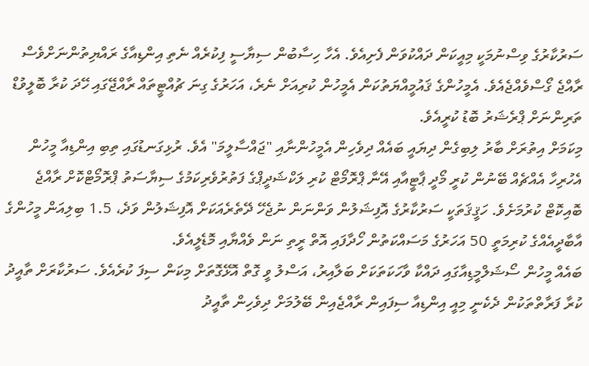ސަރުކާރުގެ ވިސްނުމަކީ މިއީކަން ދައްކުވަން ފެށިއެވެ. އެހާ ހިސާބުން ސިޔާސީ ފިކުރެއް ނެތި އިންޑިއާގެ ރައްޔިތުންނަށްވެސް ރާއްޖެ ގޯސްވެއްޖެއެވެ. އެމީހުންގެ ޤައުމީއްޔަތުކަން އެމީހުން ކުރިއަށް ނެރެ، އަހަރުގެ ގިނަ ޗުއްޓީތައް ރާއްޖޭގައި ހޭދަ ކުރާ ބޮލީވުޑް ތަރިންނަށް ޕްރެޝަރު ބޮޑު ކުރީއެވެ.
މިކަމަށް އިތުރަށް ބާރު ލިބިގެން ދިޔައީ ބައެއް ދިވެހިން އެމީހުންނާއި "ޖައްސާލީމަ" އެވެ. ރުޅިގަނޑުގައި ތިބި އިންޑިއާ މީހުން އެހުރިހާ އެއްޗެއް ބޭނުން ކުރީ މޯދީ ޕާޓީއާއި އޭނާ ޕްރޮމޯޓް ކުރި ލަކްޝަދީޕްގެ ފަތުރުވެރިކަމުގެ ސިޔާސަތު ޕްރޮމޯޓްކޮށް ރާއްޖެ ބޮއިކޮޓް ކުރުމަށެވެ. ހަޤީޤަތަކީ ސަރުކާރުގެ އޮފިޝަލުން ވަންނަން ނުޖެހޭ ދޭތެރެއަކަށް އޮފިޝަލުން ވަދެ، 1.5 ބިލިއަން މީހުންގެ އާބާދީއެއްގެ ކުރިމަތީ 50 އަހަރުގެ މަސައްކަތުން ހޯދާފައި އޮތް ރީތި ނަން ވެއްޔާއި މޮޑެލީއެވެ.
ބައެއް މީހުން ސޯޝަލްމީޑިއާގައި ދައްކާ ވާހަކަތަކަށް ބަލާއިރު، އަސްލު ވީ ގޮތް އޮޅޭގޮތަށް މިކަން ސިފަ ކުރެއެވެ. ސަރުކާރަށް ތާއީދު ކުރާ ފަރާތްތަކުން ދެކެނީ މިއީ އިންޑިއާ ސިފައިން ރާއްޖެއިން ބޭލުމަށް ދިވެހިން ތާއީދު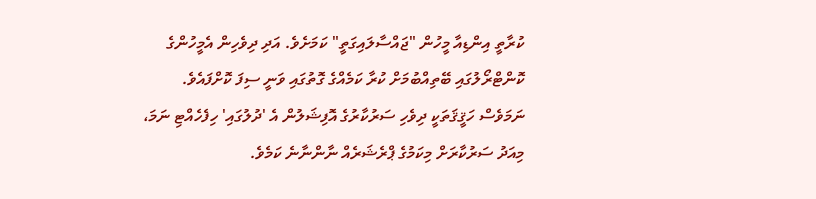ކުރާތީ އިންޑިއާ މީހުން "ޖައްސާލައިގަތީ" ކަމަށެވެ. އަދި ދިވެހިން އެމީހުންގެ ކޮންޓްރޯލުގައި ބޭތިއްބުމަށް ކުރާ ކަމެއްގެ ގޮތުގައި ވަނީ ސިފަ ކޮށްފައެވެ. ނަމަވެސް ހަޤީޤަތަކީ ދިވެހި ސަރުކާރުގެ އޮފިޝަލުން އެ 'ދުލުގައި' ހިފެހެއްޓި ނަމަ، މިއަދު ސަރުކާރަށް މިކަމުގެ ޕްރެޝަރެއް ނާންނާނެ ކަމެވެ.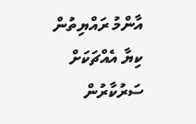އާންމު ރައްޔިތުން ކިޔާ އެއްޗަކަށް ސަރުކާރުން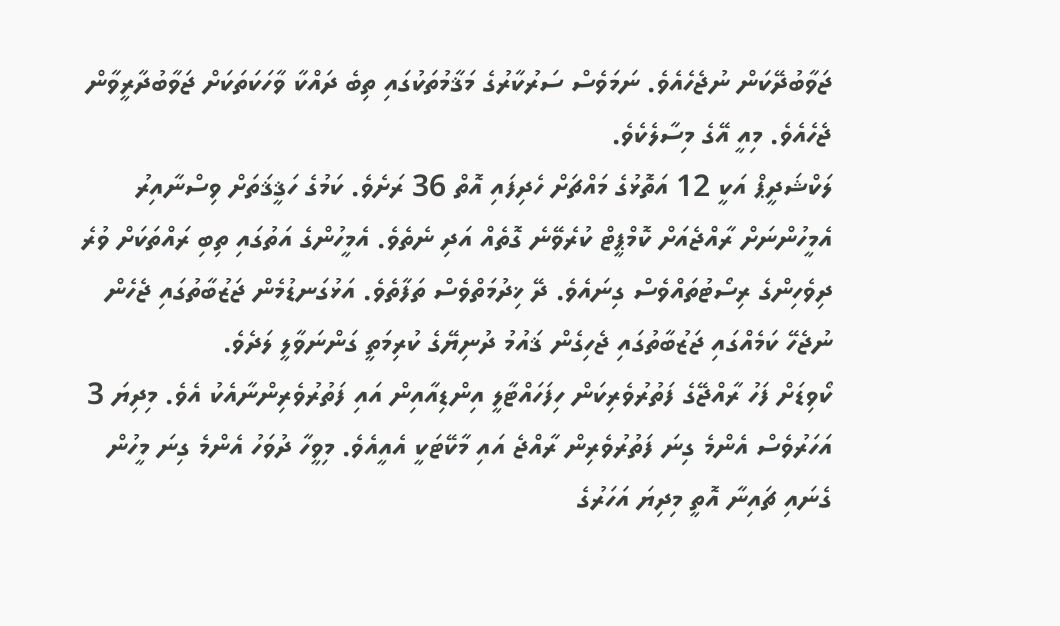ޖަވާބުދޭކަން ނުޖެހެއެވެ. ނަމަވެސް ސަރުކާރުގެ މަޤާމުތަކުގައި ތިބެ ދައްކާ ވާހަކަތަކަށް ޖަވާބުދާރީވާން ޖެހެއެވެ. މިއީ އޭގެ މިސާލެކެވެ.
ލަކްޝަދީޕް އަކީ 12 އަތޮޅުގެ މައްޗަށް ހެދިފައި އޮތް 36 ރަށެވެ. ކަމުގެ ހަޤީޤަތަށް ވިސްނާއިރު އެމީހުންނަށް ރާއްޖެއަށް ކޮމްޕީޓް ކުރެވޭނެ ގޮތެއް އަދި ނެތެވެ. އެމީހުންގެ އަތުގައި ތިބި ރައްތަކަށް ވުރެ ދިވެހިންގެ ރިސޯޓުތައްވެސް ގިނައެވެ. ދޭ ޚިދުމަތްވެސް ތަފާތެވެ. އަޅުގަނޑުމެން ޖަޒުބާތުގައި ޖެހެން ނުޖެހޭ ކަމެއްގައި ޖަޒުބާތުގައި ޖެހިގެން ޤައުމު ދުނިޔޭގެ ކުރިމަތީ ގަންނަވާލީ ލަދެވެ.
ކޯވިޑަށް ފަހު ރާއްޖޭގެ ފަތުރުވެރިކަން ހިފަހައްޓާލީ އިންޑިއާއިން އައި ފަތުރުވެރިންނާއެކު އެވެ. މިދިޔަ 3 އަހަރުވެސް އެންމެ ގިނަ ފަތުރުވެރިން ރާއްޖެ އައި މާކޭޓަކީ އެއީއެވެ. މިވީހާ ދުވަހު އެންމެ ގިނަ މީހުން ގެނައި ޗައިނާ އޮތީ މިދިޔަ އަހަރުގެ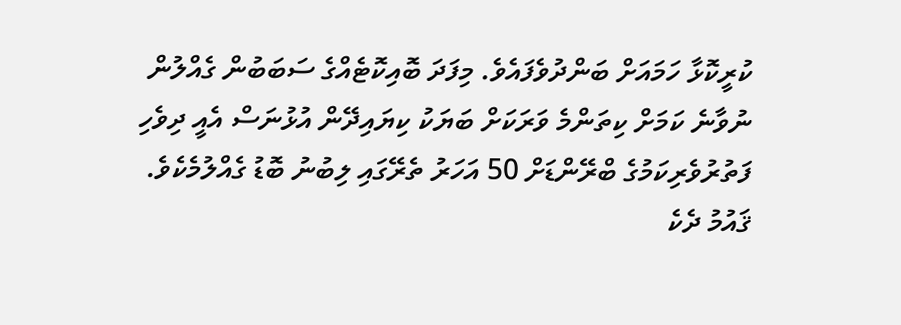ކުރީކޮޅާ ހަމައަށް ބަންދުވެފައެވެ. މިފަދަ ބޮއިކޮޓެއްގެ ސަބަބުން ގެއްލުން ނުވާނެ ކަމަށް ކިތަންމެ ވަރަކަށް ބަޔަކު ކިޔައިދޭން އުޅުނަސް އެއީ ދިވެހި ފަތުރުވެރިކަމުގެ ބްރޭންޑަށް 50 އަހަރު ތެރޭގައި ލިބުނު ބޮޑު ގެއްލުމެކެވެ.
ޤައުމު ދެކެ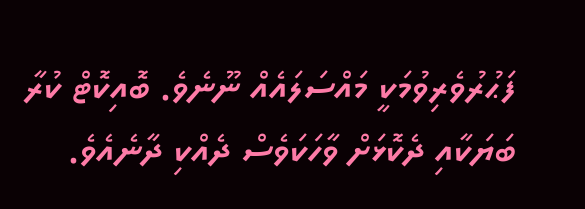ފަޙުރުވެރިވުމަކީ މައްސަލައެއް ނޫނެވެ. ބޮއިކޮޓް ކުރާ ބަޔަކާއި ދެކޮޅަށް ވާހަކަވެސް ދެއްކި ދާނެއެވެ.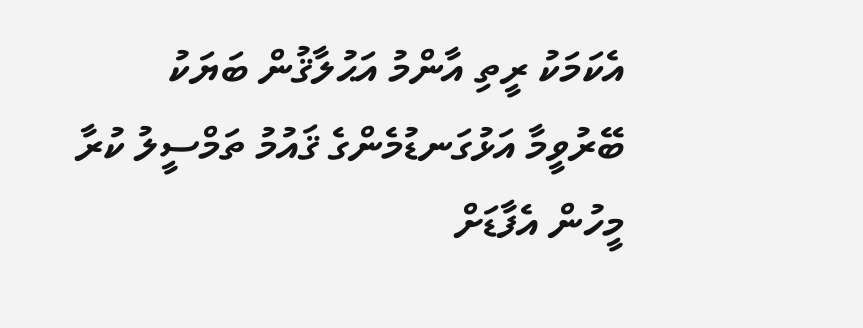އެކަމަކު ރީތި އާންމު އަޙުލާޤުން ބަޔަކު ބޭރުވީމާ އަޅުގަނޑުމެންގެ ޤައުމު ތަމްސީލު ކުރާ މީހުން އެފާޑަށް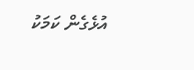އުޅެގެން ކަމަކު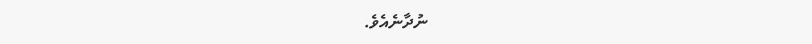ނުދާނެއެވެ.